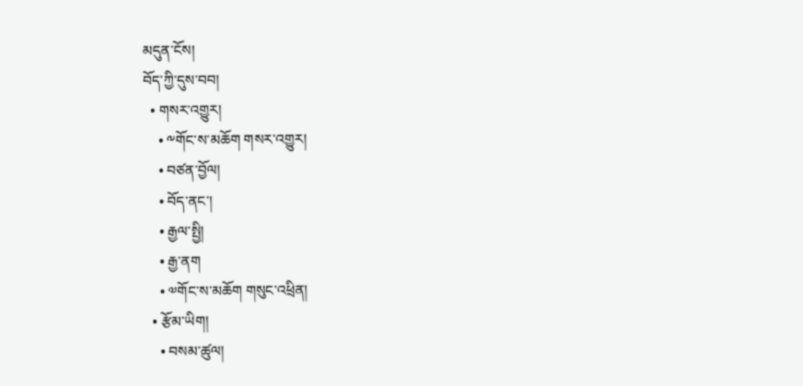མདུན་ངོས།
བོད་ཀྱི་དུས་བབ།
  • གསར་འགྱུར།
    • ༸གོང་ས་མཆོག གསར་འགྱུར།
    • བཙན་བྱོལ།
    • བོད་ནང་།
    • རྒྱལ་སྤྱི།
    • རྒྱ་ནག
    • ༧གོང་ས་མཆོག གསུང་འཕྲིན།
  • རྩོམ་ཡིག།
    • བསམ་ཚུལ།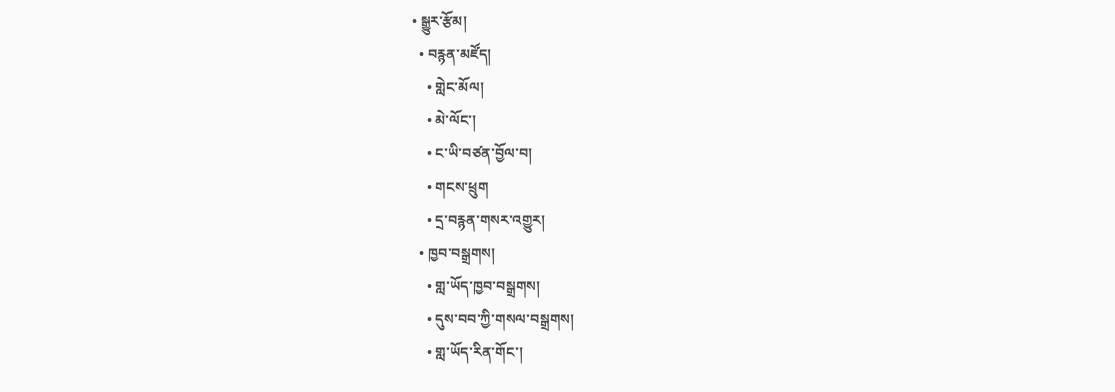• སྒྱུར་རྩོམ།
  • བརྙན་མཛོད།
    • གླེང་མོལ།
    • མེ་ལོང་།
    • ང་ཡི་བཙན་བྱོལ་བ།
    • གངས་ཕྲུག
    • དྲ་བརྙན་གསར་འགྱུར།
  • ཁྱབ་བསྒྲགས།
    • གླ་ཡོད་ཁྱབ་བསྒྲགས།
    • དུས་བབ་ཀྱི་གསལ་བསྒྲགས།
    • གླ་ཡོད་རིན་གོང་།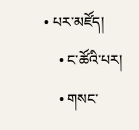• པར་མཛོད།
    • ང་ཚོའི་པར།
    • གསང་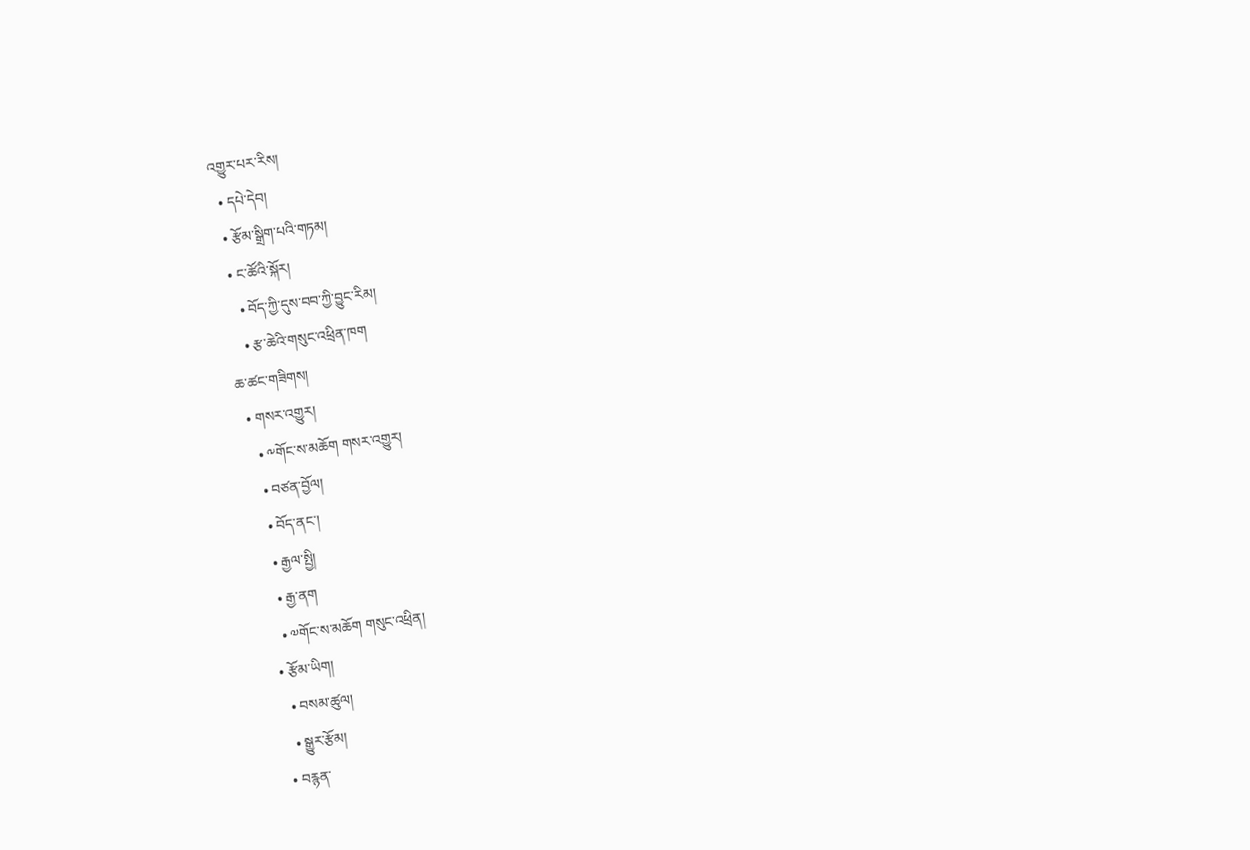འགྱུར་པར་རིས།
  • དཔེ་དེབ།
  • རྩོམ་སྒྲིག་པའི་གཏམ།
  • ང་ཚོའི་སྐོར།
    • བོད་ཀྱི་དུས་བབ་ཀྱི་བྱུང་རིམ།
    • རྩ་ཆེའི་གསུང་འཕྲིན་ཁག
ཆ་ཚང་གཟིགས།
  • གསར་འགྱུར།
    • ༸གོང་ས་མཆོག གསར་འགྱུར།
    • བཙན་བྱོལ།
    • བོད་ནང་།
    • རྒྱལ་སྤྱི།
    • རྒྱ་ནག
    • ༧གོང་ས་མཆོག གསུང་འཕྲིན།
  • རྩོམ་ཡིག།
    • བསམ་ཚུལ།
    • སྒྱུར་རྩོམ།
  • བརྙན་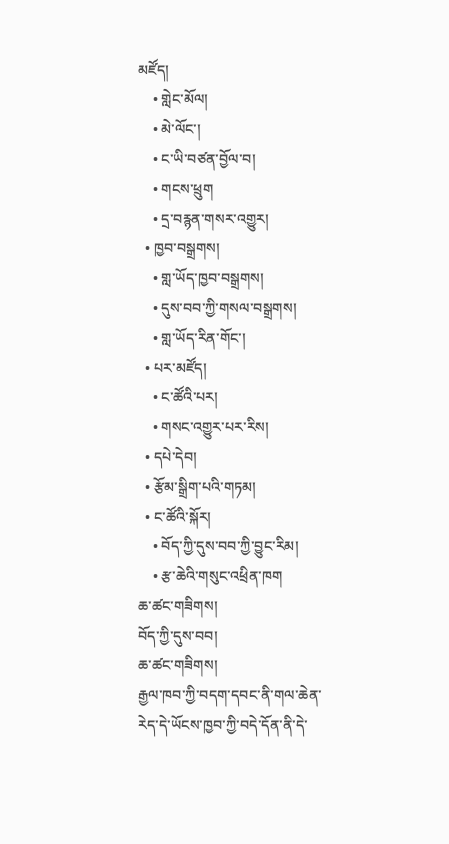མཛོད།
    • གླེང་མོལ།
    • མེ་ལོང་།
    • ང་ཡི་བཙན་བྱོལ་བ།
    • གངས་ཕྲུག
    • དྲ་བརྙན་གསར་འགྱུར།
  • ཁྱབ་བསྒྲགས།
    • གླ་ཡོད་ཁྱབ་བསྒྲགས།
    • དུས་བབ་ཀྱི་གསལ་བསྒྲགས།
    • གླ་ཡོད་རིན་གོང་།
  • པར་མཛོད།
    • ང་ཚོའི་པར།
    • གསང་འགྱུར་པར་རིས།
  • དཔེ་དེབ།
  • རྩོམ་སྒྲིག་པའི་གཏམ།
  • ང་ཚོའི་སྐོར།
    • བོད་ཀྱི་དུས་བབ་ཀྱི་བྱུང་རིམ།
    • རྩ་ཆེའི་གསུང་འཕྲིན་ཁག
ཆ་ཚང་གཟིགས།
བོད་ཀྱི་དུས་བབ།
ཆ་ཚང་གཟིགས།
རྒྱལ་ཁབ་ཀྱི་བདག་དབང་ནི་གལ་ཆེན་རེད་དེ་ཡོངས་ཁྱབ་ཀྱི་བདེ་དོན་ནི་དེ་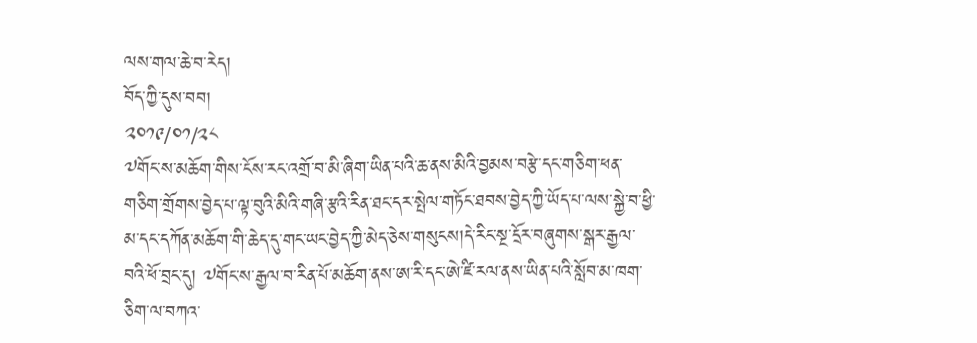ལས་གལ་ཆེ་བ་རེད།
བོད་ཀྱི་དུས་བབ།
༢༠༡༩/༠༡/༢༨
༧གོང་ས་མཆོག་གིས་ངོས་རང་འགྲོ་བ་མི་ཞིག་ཡིན་པའི་ཆ་ནས་མིའི་བྱམས་བརྩེ་དང་གཅིག་ཕན་གཅིག་གྲོགས་བྱེད་པ་ལྟ་བུའི་མིའི་གཞི་རྩའི་རིན་ཐང་དར་སྤེལ་གཏོང་ཐབས་བྱེད་ཀྱི་ཡོད་པ་ལས་སྐྱེ་བ་ཕྱི་མ་དང་དཀོན་མཆོག་གི་ཆེད་དུ་གང་ཡང་བྱེད་ཀྱི་མེད་ཅེས་གསུངས།དེ་རིང་སྔ་དྲོར་བཞུགས་སྒར་རྒྱལ་བའི་ཕོ་བྲང་དུ། ༧གོང་ས་རྒྱལ་བ་རིན་པོ་མཆོག་ནས་ཨ་རི་དང་ཨེ་ཛི་རལ་ནས་ཡིན་པའི་སློབ་མ་ཁག་ཅིག་ལ་བཀའ་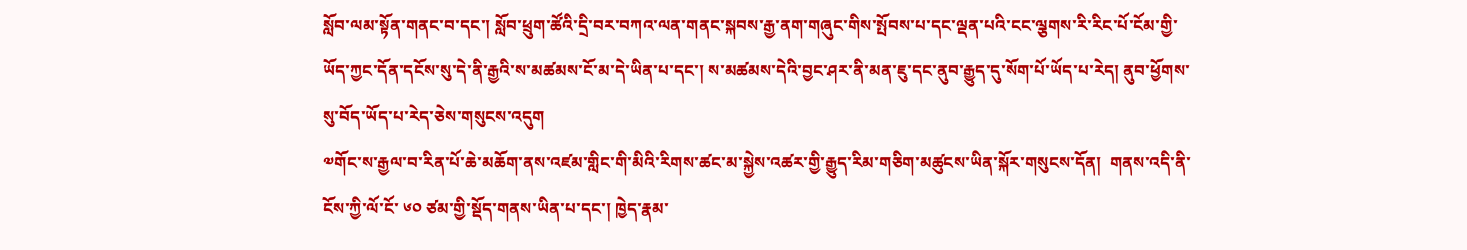སློབ་ལམ་སྟོན་གནང་བ་དང་། སློབ་ཕྲུག་ཚོའི་དྲི་བར་བཀའ་ལན་གནང་སྐབས་རྒྱ་ནག་གཞུང་གིས་སྤོབས་པ་དང་ལྡན་པའི་ངང་ལྕགས་རི་རིང་པོ་ངོམ་གྱི་ཡོད་ཀྱང་དོན་དངོས་སུ་དེ་ནི་རྒྱའི་ས་མཚམས་ངོ་མ་དེ་ཡིན་པ་དང་། ས་མཚམས་དེའི་བྱང་ཤར་ནི་མན་ཇུ་དང་ནུབ་རྒྱུད་དུ་སོག་པོ་ཡོད་པ་རེད། ནུབ་ཕྱོགས་སུ་བོད་ཡོད་པ་རེད་ཅེས་གསུངས་འདུག
༧གོང་ས་རྒྱལ་བ་རིན་པོ་ཆེ་མཆོག་ནས་འཛམ་གླིང་གི་མིའི་རིགས་ཚང་མ་སྐྱེས་འཚར་གྱི་རྒྱུད་རིམ་གཅིག་མཚུངས་ཡིན་སྐོར་གསུངས་དོན།  གནས་འདི་ནི་ངོས་ཀྱི་ལོ་ངོ་ ༦༠ ཙམ་གྱི་སྡོད་གནས་ཡིན་པ་དང་། ཁྱེད་རྣམ་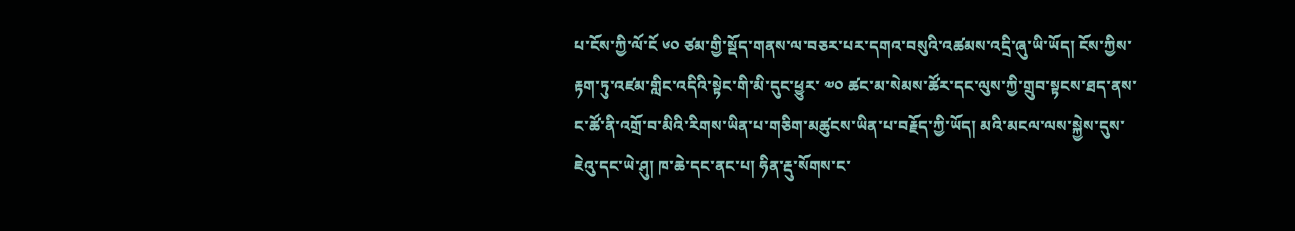པ་ངོས་ཀྱི་ལོ་ངོ ༦༠ ཙམ་གྱི་སྡོད་གནས་ལ་བཅར་པར་དགའ་བསུའི་འཚམས་འདྲི་ཞུ་ཡི་ཡོད། ངོས་ཀྱིས་རྟག་ཏུ་འཛམ་གླིང་འདིའི་སྟེང་གི་མི་དུང་ཕྱུར་ ༧༠ ཚང་མ་སེམས་ཚོར་དང་ལུས་ཀྱི་གྲུབ་སྟངས་ཐད་ནས་ང་ཚོ་ནི་འགྲོ་བ་མིའི་རིགས་ཡིན་པ་གཅིག་མཚུངས་ཡིན་པ་བརྗོད་ཀྱི་ཡོད། མའི་མངལ་ལས་སྐྱེས་དུས་ཇེའུ་དང་ཡེ་ཤུ། ཁ་ཆེ་དང་ནང་པ། ཧིན་རྡུ་སོགས་ང་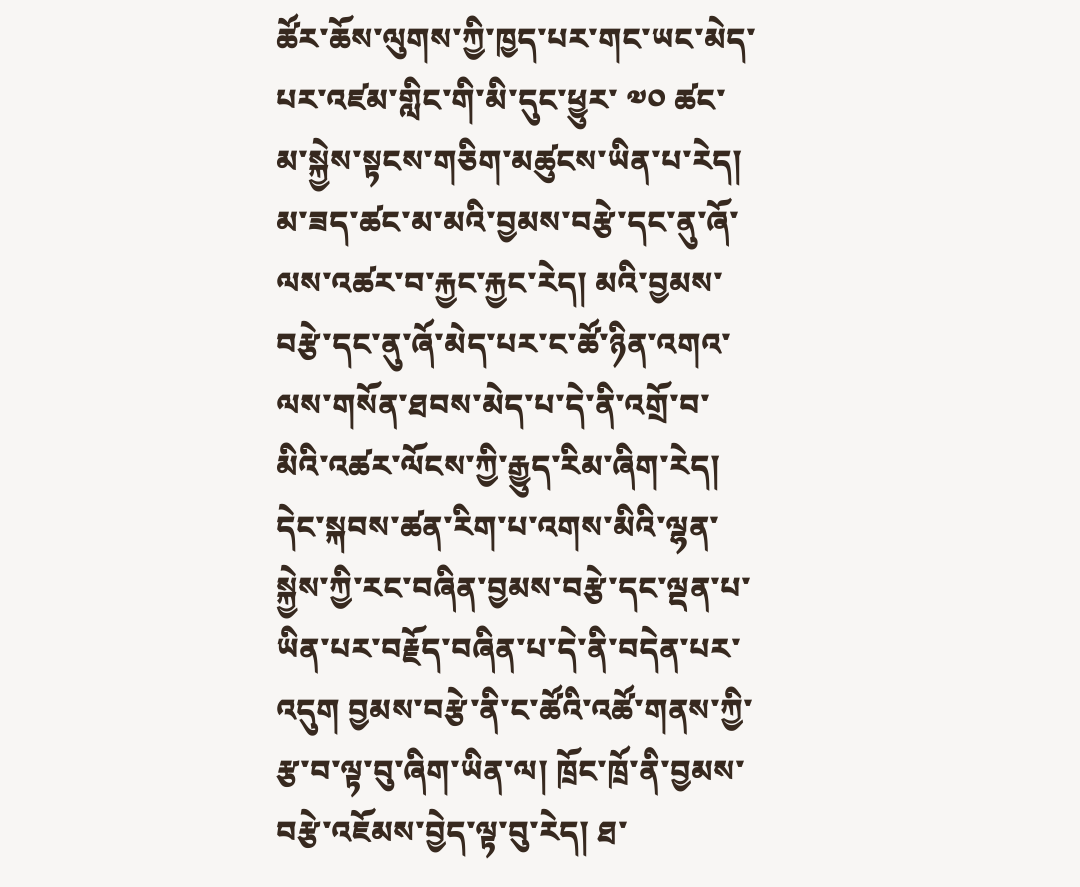ཚོར་ཆོས་ལུགས་ཀྱི་ཁྱད་པར་གང་ཡང་མེད་པར་འཛམ་གླིང་གི་མི་དུང་ཕྱུར་ ༧༠ ཚང་མ་སྐྱེས་སྟངས་གཅིག་མཚུངས་ཡིན་པ་རེད།  མ་ཟད་ཚང་མ་མའི་བྱམས་བརྩེ་དང་ནུ་ཞོ་ལས་འཚར་བ་རྐྱང་རྐྱང་རེད། མའི་བྱམས་བརྩེ་དང་ནུ་ཞོ་མེད་པར་ང་ཚོ་ཉིན་འགའ་ལས་གསོན་ཐབས་མེད་པ་དེ་ནི་འགྲོ་བ་མིའི་འཚར་ལོངས་ཀྱི་རྒྱུད་རིམ་ཞིག་རེད། དེང་སྐབས་ཚན་རིག་པ་འགས་མིའི་ལྷན་སྐྱེས་ཀྱི་རང་བཞིན་བྱམས་བརྩེ་དང་ལྡན་པ་ཡིན་པར་བརྗོད་བཞིན་པ་དེ་ནི་བདེན་པར་འདུག བྱམས་བརྩེ་ནི་ང་ཚོའི་འཚོ་གནས་ཀྱི་རྩ་བ་ལྟ་བུ་ཞིག་ཡིན་ལ། ཁྲོང་ཁྲོ་ནི་བྱམས་བརྩེ་འཇོམས་བྱེད་ལྟ་བུ་རེད། ཐ་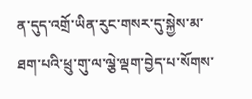ན་དུད་འགྲོ་ཡིན་རུང་གསར་དུ་སྐྱེས་མ་ཐག་པའི་ཕྲུ་གུ་ལ་ལྕེ་ལྡག་བྱེད་པ་སོགས་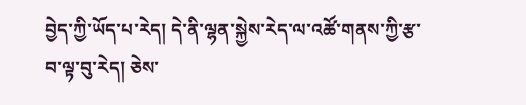བྱེད་ཀྱི་ཡོད་པ་རེད། དེ་ནི་ལྷན་སྐྱེས་རེད་ལ་འཚོ་གནས་ཀྱི་རྩ་བ་ལྟ་བུ་རེད། ཅེས་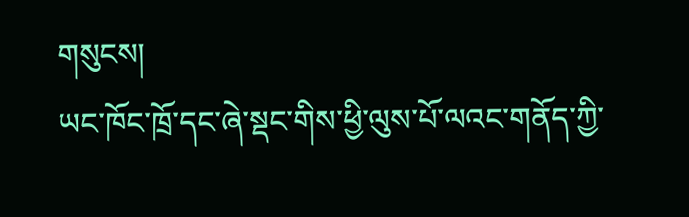གསུངས།
ཡང་ཁོང་ཁྲོ་དང་ཞེ་སྡང་གིས་ཕྱི་ལུས་པོ་ལའང་གནོད་ཀྱི་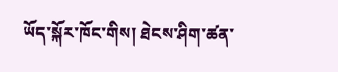ཡོད་སྐོར་ཁོང་གིས། ཐེངས་ཤིག་ཚན་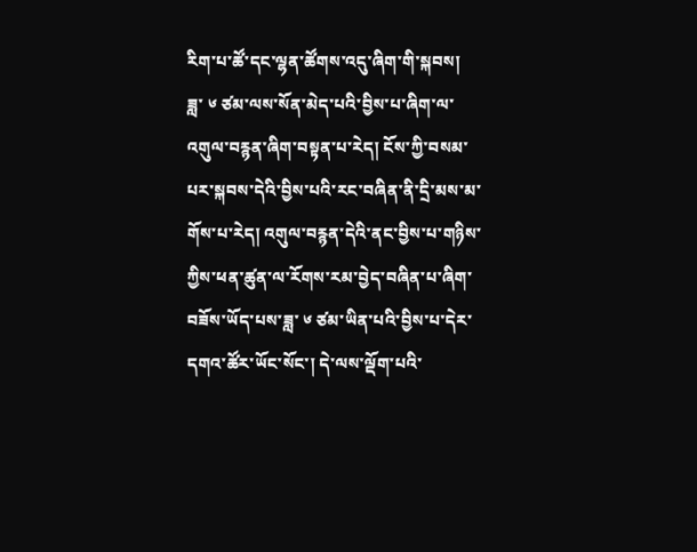རིག་པ་ཚོ་དང་ལྷན་ཚོགས་འདུ་ཞིག་གི་སྐབས། ཟླ་ ༦ ཙམ་ལས་སོན་མེད་པའི་བྱིས་པ་ཞིག་ལ་འགུལ་བརྙན་ཞིག་བསྟན་པ་རེད། ངོས་ཀྱི་བསམ་པར་སྐབས་དེའི་བྱིས་པའི་རང་བཞིན་ནི་དྲི་མས་མ་གོས་པ་རེད། འགུལ་བརྙན་དེའི་ནང་བྱིས་པ་གཉིས་ཀྱིས་ཕན་ཚུན་ལ་རོགས་རམ་བྱེད་བཞིན་པ་ཞིག་བཟོས་ཡོད་པས་ཟླ་ ༦ ཙམ་ཡིན་པའི་བྱིས་པ་དེར་དགའ་ཚོར་ཡོང་སོང་། དེ་ལས་ལྡོག་པའི་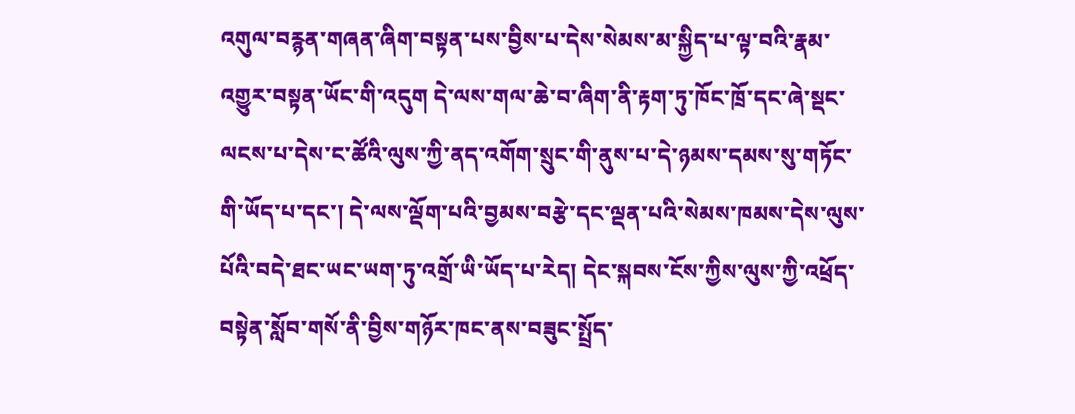འགུལ་བརྙན་གཞན་ཞིག་བསྟན་པས་བྱིས་པ་དེས་སེམས་མ་སྐྱིད་པ་ལྟ་བའི་རྣམ་འགྱུར་བསྟན་ཡོང་གི་འདུག དེ་ལས་གལ་ཆེ་བ་ཞིག་ནི་རྟག་ཏུ་ཁོང་ཁྲོ་དང་ཞེ་སྡང་ལངས་པ་དེས་ང་ཚོའི་ལུས་ཀྱི་ནད་འགོག་སྲུང་གི་ནུས་པ་དེ་ཉམས་དམས་སུ་གཏོང་གི་ཡོད་པ་དང་། དེ་ལས་ལྡོག་པའི་བྱམས་བརྩེ་དང་ལྡན་པའི་སེམས་ཁམས་དེས་ལུས་པོའི་བདེ་ཐང་ཡང་ཡག་ཏུ་འགྲོ་ཡི་ཡོད་པ་རེད། དེང་སྐབས་ངོས་ཀྱིས་ལུས་ཀྱི་འཕྲོད་བསྟེན་སློབ་གསོ་ནི་བྱིས་གཉོར་ཁང་ནས་བཟུང་སྤྲོད་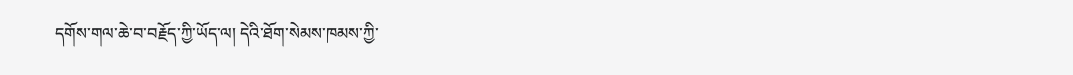དགོས་གལ་ཆེ་བ་བརྗོད་ཀྱི་ཡོད་ལ། དེའི་ཐོག་སེམས་ཁམས་ཀྱི་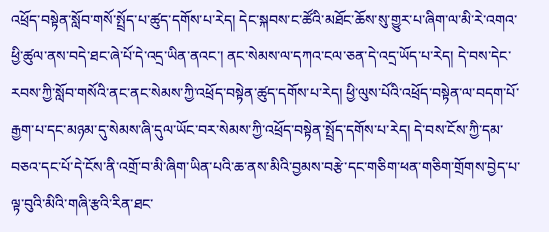འཕྲོད་བསྟེན་སློབ་གསོ་སྤྲོད་པ་ཚུད་དགོས་པ་རེད། དེང་སྐབས་ང་ཚོའི་མཐོང་ཆོས་སུ་གྱུར་པ་ཞིག་ལ་མི་རེ་འགའ་ཕྱི་ཚུལ་ནས་བདེ་ཐང་ཞེ་པོ་དེ་འདྲ་ཡིན་ནའང་། ནང་སེམས་ལ་དཀའ་ངལ་ཅན་དེ་འདྲ་ཡོད་པ་རེད། དེ་བས་དེང་རབས་ཀྱི་སློབ་གསོའི་ནང་ནང་སེམས་ཀྱི་འཕྲོད་བསྟེན་ཚུད་དགོས་པ་རེད། ཕྱི་ལུས་པོའི་འཕྲོད་བསྟེན་ལ་བདག་པོ་རྒྱག་པ་དང་མཉམ་དུ་སེམས་ཞི་དུལ་ཡོང་བར་སེམས་ཀྱི་འཕྲོད་བསྟེན་སྤྲོད་དགོས་པ་རེད། དེ་བས་ངོས་ཀྱི་དམ་བཅའ་དང་པོ་དེ་ངོས་ནི་འགྲོ་བ་མི་ཞིག་ཡིན་པའི་ཆ་ནས་མིའི་བྱམས་བརྩེ་དང་གཅིག་ཕན་གཅིག་གྲོགས་བྱེད་པ་ལྟ་བུའི་མིའི་གཞི་རྩའི་རིན་ཐང་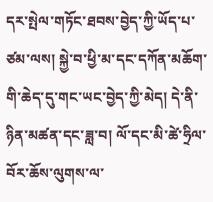དར་སྤེལ་གཏོང་ཐབས་བྱེད་ཀྱི་ཡོད་པ་ཙམ་ལས། སྐྱེ་བ་ཕྱི་མ་དང་དཀོན་མཆོག་གི་ཆེད་དུ་གང་ཡང་བྱེད་ཀྱི་མེད། དེ་ནི་ཉིན་མཚན་དང་ཟླ་བ། ལོ་དང་མི་ཚེ་ཧྲིལ་བོར་ཆོས་ལུགས་ལ་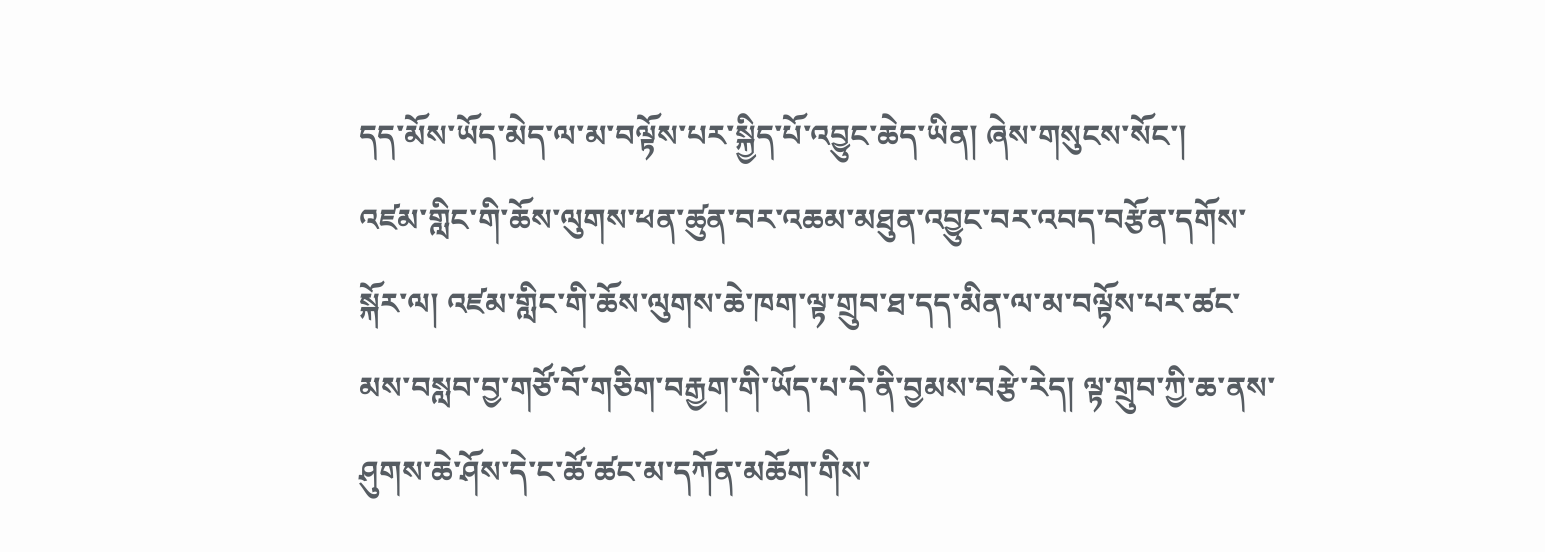དད་མོས་ཡོད་མེད་ལ་མ་བལྟོས་པར་སྐྱིད་པོ་འབྱུང་ཆེད་ཡིན། ཞེས་གསུངས་སོང་།
འཛམ་གླིང་གི་ཆོས་ལུགས་ཕན་ཚུན་བར་འཆམ་མཐུན་འབྱུང་བར་འབད་བརྩོན་དགོས་སྐོར་ལ། འཛམ་གླིང་གི་ཆོས་ལུགས་ཆེ་ཁག་ལྟ་གྲུབ་ཐ་དད་མིན་ལ་མ་བལྟོས་པར་ཚང་མས་བསླབ་བྱ་གཙོ་བོ་གཅིག་བརྒྱག་གི་ཡོད་པ་དེ་ནི་བྱམས་བརྩེ་རེད། ལྟ་གྲུབ་ཀྱི་ཆ་ནས་ཤུགས་ཆེ་ཤོས་དེ་ང་ཚོ་ཚང་མ་དཀོན་མཆོག་གིས་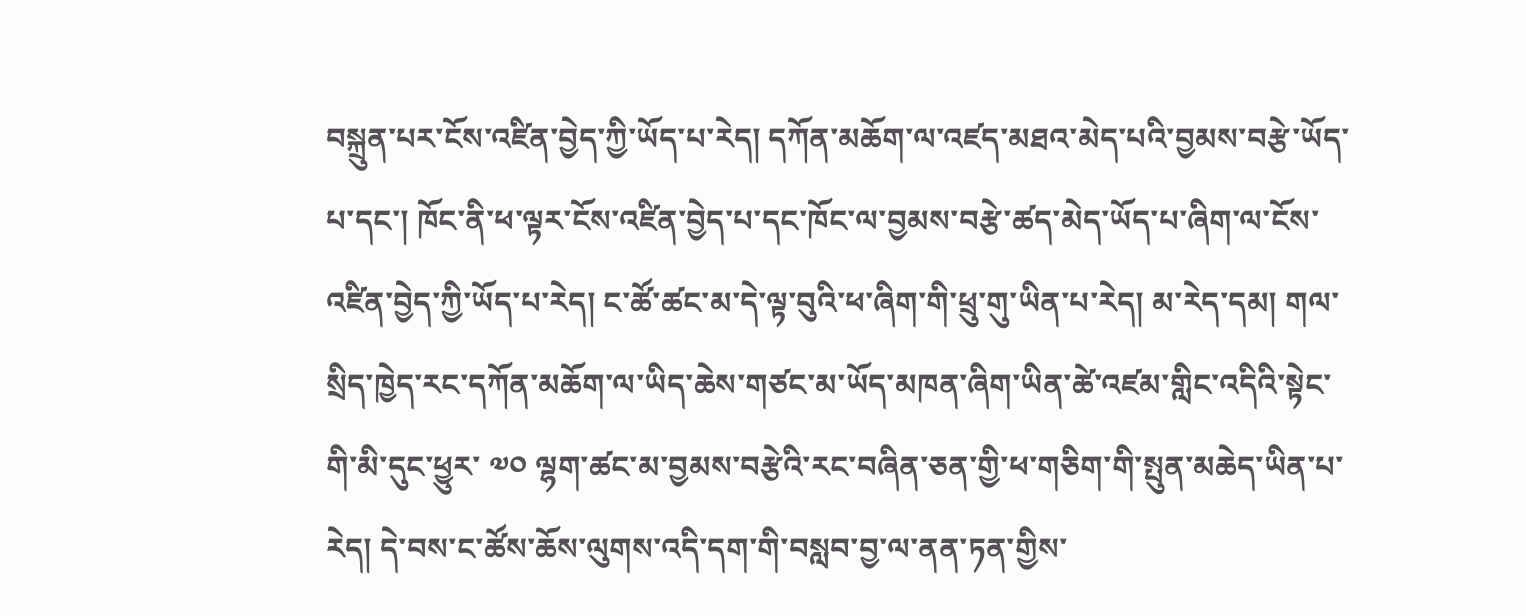བསྐྲུན་པར་ངོས་འཛིན་བྱེད་ཀྱི་ཡོད་པ་རེད། དཀོན་མཆོག་ལ་འཛད་མཐའ་མེད་པའི་བྱམས་བརྩེ་ཡོད་པ་དང་། ཁོང་ནི་ཕ་ལྟར་ངོས་འཛིན་བྱེད་པ་དང་ཁོང་ལ་བྱམས་བརྩེ་ཚད་མེད་ཡོད་པ་ཞིག་ལ་ངོས་འཛིན་བྱེད་ཀྱི་ཡོད་པ་རེད། ང་ཚོ་ཚང་མ་དེ་ལྟ་བུའི་ཕ་ཞིག་གི་ཕྲུ་གུ་ཡིན་པ་རེད། མ་རེད་དམ། གལ་སྲིད་ཁྱེད་རང་དཀོན་མཆོག་ལ་ཡིད་ཆེས་གཙང་མ་ཡོད་མཁན་ཞིག་ཡིན་ཚེ་འཛམ་གླིང་འདིའི་སྟེང་གི་མི་དུང་ཕྱུར་ ༧༠ ལྷག་ཚང་མ་བྱམས་བརྩེའི་རང་བཞིན་ཅན་གྱི་ཕ་གཅིག་གི་སྤུན་མཆེད་ཡིན་པ་རེད། དེ་བས་ང་ཚོས་ཆོས་ལུགས་འདི་དག་གི་བསླབ་བྱ་ལ་ནན་ཏན་གྱིས་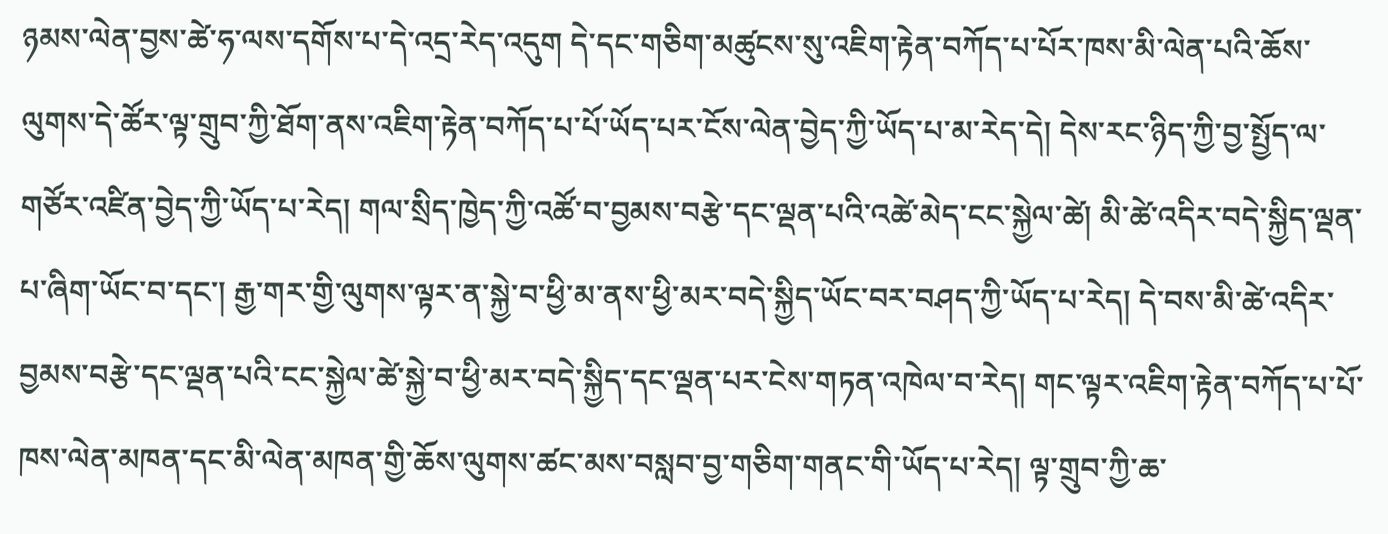ཉམས་ལེན་བྱས་ཚེ་ཧ་ལས་དགོས་པ་དེ་འདྲ་རེད་འདུག དེ་དང་གཅིག་མཚུངས་སུ་འཇིག་རྟེན་བཀོད་པ་པོར་ཁས་མི་ལེན་པའི་ཆོས་ལུགས་དེ་ཚོར་ལྟ་གྲུབ་ཀྱི་ཐོག་ནས་འཇིག་རྟེན་བཀོད་པ་པོ་ཡོད་པར་ངོས་ལེན་བྱེད་ཀྱི་ཡོད་པ་མ་རེད་དེ། དེས་རང་ཉིད་ཀྱི་བྱ་སྤྱོད་ལ་གཙོར་འཛིན་བྱེད་ཀྱི་ཡོད་པ་རེད། གལ་སྲིད་ཁྱེད་ཀྱི་འཚོ་བ་བྱམས་བརྩེ་དང་ལྡན་པའི་འཚེ་མེད་ངང་སྐྱེལ་ཚེ། མི་ཚེ་འདིར་བདེ་སྐྱིད་ལྡན་པ་ཞིག་ཡོང་བ་དང་། རྒྱ་གར་གྱི་ལུགས་ལྟར་ན་སྐྱེ་བ་ཕྱི་མ་ནས་ཕྱི་མར་བདེ་སྐྱིད་ཡོང་བར་བཤད་ཀྱི་ཡོད་པ་རེད། དེ་བས་མི་ཚེ་འདིར་བྱམས་བརྩེ་དང་ལྡན་པའི་ངང་སྐྱེལ་ཚེ་སྐྱེ་བ་ཕྱི་མར་བདེ་སྐྱིད་དང་ལྡན་པར་ངེས་གཏན་འཁེལ་བ་རེད། གང་ལྟར་འཇིག་རྟེན་བཀོད་པ་པོ་ཁས་ལེན་མཁན་དང་མི་ལེན་མཁན་གྱི་ཆོས་ལུགས་ཚང་མས་བསླབ་བྱ་གཅིག་གནང་གི་ཡོད་པ་རེད། ལྟ་གྲུབ་ཀྱི་ཆ་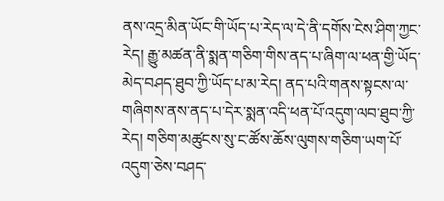ནས་འདྲ་མིན་ཡོང་གི་ཡོད་པ་རེད་ལ་དེ་ནི་དགོས་ངེས་ཤིག་ཀྱང་རེད། རྒྱུ་མཚན་ནི་སྨན་གཅིག་གིས་ནད་པ་ཞིག་ལ་ཕན་གྱི་ཡོད་མེད་བཤད་ཐུབ་ཀྱི་ཡོད་པ་མ་རེད། ནད་པའི་གནས་སྟངས་ལ་གཞིགས་ནས་ནད་པ་དེར་སྨན་འདི་ཕན་པོ་འདུག་ལབ་ཐུབ་ཀྱི་རེད། གཅིག་མཚུངས་སུ་ང་ཚོས་ཆོས་ལུགས་གཅིག་ཡག་པོ་འདུག་ཅེས་བཤད་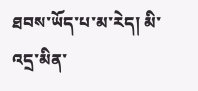ཐབས་ཡོད་པ་མ་རེད། མི་འདྲ་མིན་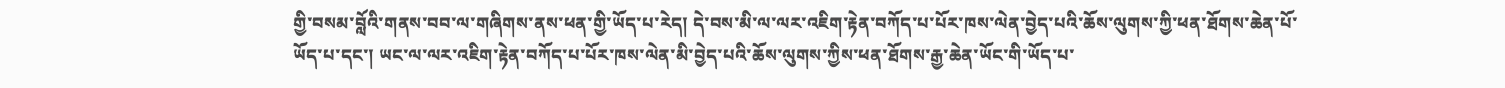གྱི་བསམ་བློའི་གནས་བབ་ལ་གཞིགས་ནས་ཕན་གྱི་ཡོད་པ་རེད། དེ་བས་མི་ལ་ལར་འཇིག་རྟེན་བཀོད་པ་པོར་ཁས་ལེན་བྱེད་པའི་ཆོས་ལུགས་ཀྱི་ཕན་ཐོགས་ཆེན་པོ་ཡོད་པ་དང་། ཡང་ལ་ལར་འཇིག་རྟེན་བཀོད་པ་པོར་ཁས་ལེན་མི་བྱེད་པའི་ཆོས་ལུགས་ཀྱིས་ཕན་ཐོགས་རྒྱ་ཆེན་ཡོང་གི་ཡོད་པ་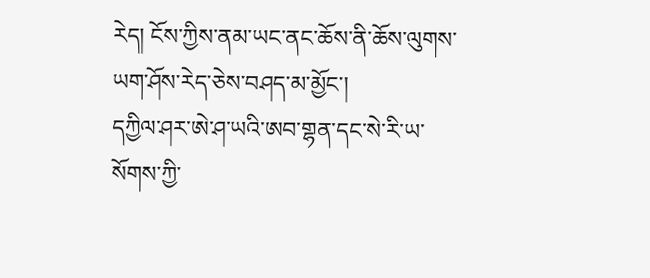རེད། ངོས་ཀྱིས་ནམ་ཡང་ནང་ཆོས་ནི་ཆོས་ལུགས་ཡག་ཤོས་རེད་ཅེས་བཤད་མ་མྱོང་།
དཀྱིལ་ཤར་ཨེ་ཤ་ཡའི་ཨབ་གྷན་དང་སེ་རི་ཡ་སོགས་ཀྱི་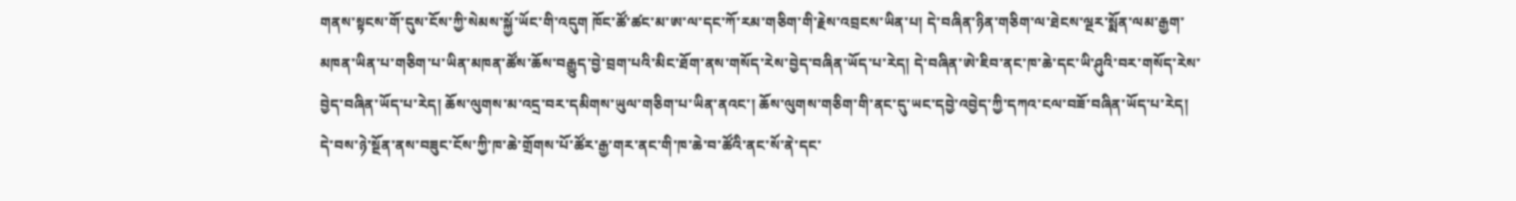གནས་སྟངས་གོ་དུས་ངོས་ཀྱི་སེམས་སྐྱོ་ཡོང་གི་འདུག ཁོང་ཚོ་ཚང་མ་ཨ་ལ་དང་ཀོ་རམ་གཅིག་གི་རྗེས་འབྲངས་ཡིན་པ། དེ་བཞིན་ཉིན་གཅིག་ལ་ཐེངས་ལྔར་སྨོན་ལམ་རྒྱག་མཁན་ཡིན་པ་གཅིག་པ་ཡིན་མཁན་ཚོས་ཆོས་བརྒྱུད་བྱེ་བྲག་པའི་མིང་ཐོག་ནས་གསོད་རེས་བྱེད་བཞིན་ཡོད་པ་རེད། དེ་བཞིན་ཨེ་ཇིབ་ནང་ཁ་ཆེ་དང་ཡི་ཤུའི་བར་གསོད་རེས་བྱེད་བཞིན་ཡོད་པ་རེད། ཆོས་ལུགས་མ་འདྲ་བར་དམིགས་ཡུལ་གཅིག་པ་ཡིན་ནའང་། ཆོས་ལུགས་གཅིག་གི་ནང་དུ་ཡང་དབྱེ་འབྱེད་ཀྱི་དཀའ་ངལ་བཟོ་བཞིན་ཡོད་པ་རེད། དེ་བས་ཉེ་སྔོན་ནས་བཟུང་ངོས་ཀྱི་ཁ་ཆེ་གྲོགས་པོ་ཚོར་རྒྱ་གར་ནང་གི་ཁ་ཆེ་བ་ཚོའི་ནང་སོ་ནེ་དང་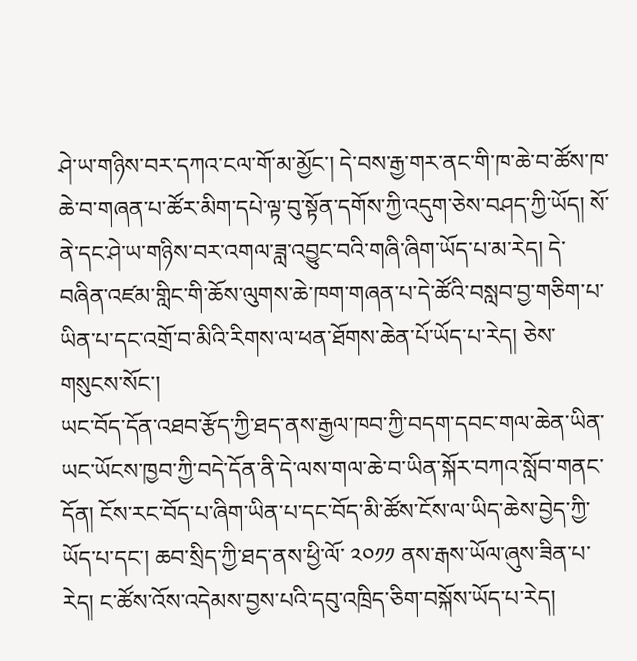ཤེ་ཡ་གཉིས་བར་དཀའ་ངལ་གོ་མ་མྱོང་། དེ་བས་རྒྱ་གར་ནང་གི་ཁ་ཆེ་བ་ཚོས་ཁ་ཆེ་བ་གཞན་པ་ཚོར་མིག་དཔེ་ལྟ་བུ་སྟོན་དགོས་ཀྱི་འདུག་ཅེས་བཤད་ཀྱི་ཡོད། སོ་ནེ་དང་ཤེ་ཡ་གཉིས་བར་འགལ་ཟླ་འབྱུང་བའི་གཞི་ཞིག་ཡོད་པ་མ་རེད། དེ་བཞིན་འཛམ་གླིང་གི་ཆོས་ལུགས་ཆེ་ཁག་གཞན་པ་དེ་ཚོའི་བསླབ་བྱ་གཅིག་པ་ཡིན་པ་དང་འགྲོ་བ་མིའི་རིགས་ལ་ཕན་ཐོགས་ཆེན་པོ་ཡོད་པ་རེད། ཅེས་གསུངས་སོང་།
ཡང་བོད་དོན་འཐབ་རྩོད་ཀྱི་ཐད་ནས་རྒྱལ་ཁབ་ཀྱི་བདག་དབང་གལ་ཆེན་ཡིན་ཡང་ཡོངས་ཁྱབ་ཀྱི་བདེ་དོན་ནི་དེ་ལས་གལ་ཆེ་བ་ཡིན་སྐོར་བཀའ་སློབ་གནང་དོན། ངོས་རང་བོད་པ་ཞིག་ཡིན་པ་དང་བོད་མི་ཚོས་ངོས་ལ་ཡིད་ཆེས་བྱེད་ཀྱི་ཡོད་པ་དང་། ཆབ་སྲིད་ཀྱི་ཐད་ནས་ཕྱི་ལོ་ ༢༠༡༡ ནས་རྒས་ཡོལ་ཞུས་ཟིན་པ་རེད། ང་ཚོས་འོས་འདེམས་བྱས་པའི་དབུ་འཁྲིད་ཅིག་བསྐོས་ཡོད་པ་རེད།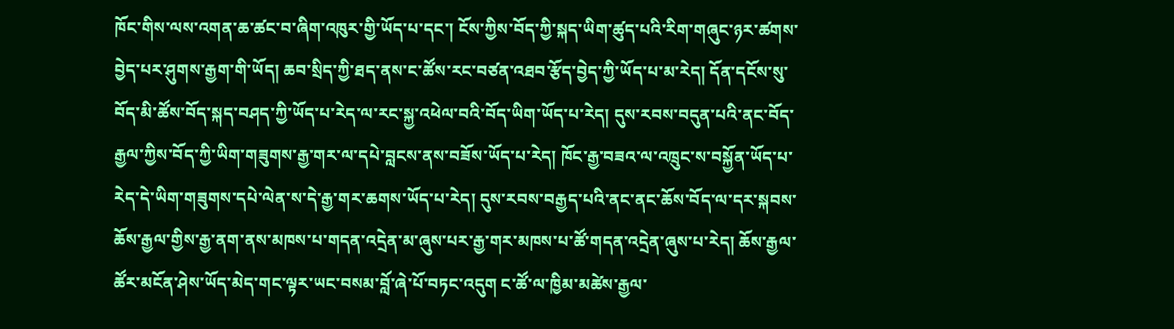ཁོང་གིས་ལས་འགན་ཆ་ཚང་བ་ཞིག་འཁུར་གྱི་ཡོད་པ་དང་། ངོས་ཀྱིས་བོད་ཀྱི་སྐད་ཡིག་ཚུད་པའི་རིག་གཞུང་ཉར་ཚགས་བྱེད་པར་ཤུགས་རྒྱག་གི་ཡོད། ཆབ་སྲིད་ཀྱི་ཐད་ནས་ང་ཚོས་རང་བཙན་འཐབ་རྩོད་བྱེད་ཀྱི་ཡོད་པ་མ་རེད། དོན་དངོས་སུ་བོད་མི་ཚོས་བོད་སྐད་བཤད་ཀྱི་ཡོད་པ་རེད་ལ་རང་སྐྱ་འཕེལ་བའི་བོད་ཡིག་ཡོད་པ་རེད། དུས་རབས་བདུན་པའི་ནང་བོད་རྒྱལ་ཀྱིས་བོད་ཀྱི་ཡིག་གཟུགས་རྒྱ་གར་ལ་དཔེ་བླངས་ནས་བཟོས་ཡོད་པ་རེད། ཁོང་རྒྱ་བཟའ་ལ་འཁྲུང་ས་བསྐྱོན་ཡོད་པ་རེད་དེ་ཡིག་གཟུགས་དཔེ་ལེན་ས་དེ་རྒྱ་གར་ཆགས་ཡོད་པ་རེད། དུས་རབས་བརྒྱད་པའི་ནང་ནང་ཆོས་བོད་ལ་དར་སྐབས་ཆོས་རྒྱལ་གྱིས་རྒྱ་ནག་ནས་མཁས་པ་གདན་འདྲེན་མ་ཞུས་པར་རྒྱ་གར་མཁས་པ་ཚོ་གདན་འདྲེན་ཞུས་པ་རེད། ཆོས་རྒྱལ་ཚོར་མངོན་ཤེས་ཡོད་མེད་གང་ལྟར་ཡང་བསམ་བློ་ཞེ་པོ་བཏང་འདུག ང་ཚོ་ལ་ཁྱིམ་མཚེས་རྒྱལ་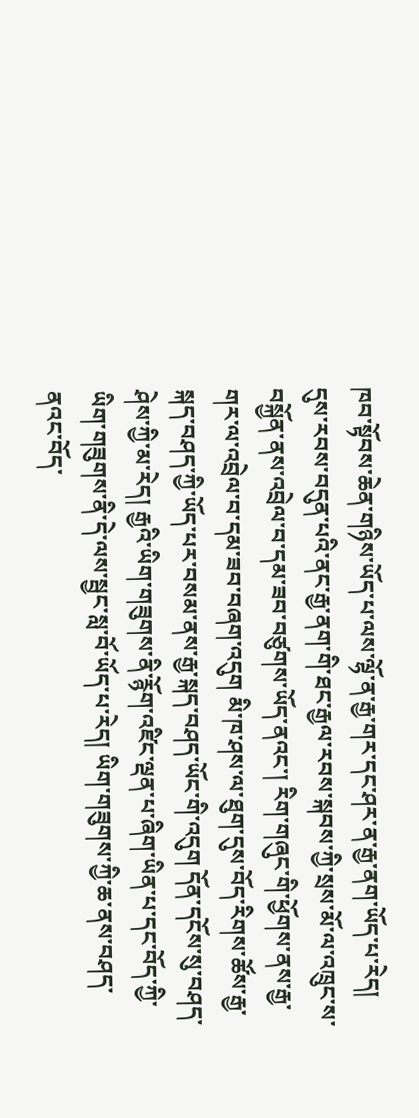ཁབ་སྟོབས་ཆེན་གཉིས་ཡོད་པ་ལས་ལྷོ་ན་རྒྱ་གར་དང་ཤར་ན་རྒྱ་ནག་ཡོད་པ་རེད། དུས་རབས་བདུན་པའི་ནང་རྒྱ་ནག་གི་ཐང་རྒྱལ་རབས་སྐབས་ཀྱི་སྲས་མོ་ལ་འཁྲུང་ས་བསྐྱོན་ནས་འབྲེལ་བ་དམ་ཟབ་བཙུགས་ཡོད་ནའང་། རིག་གཞུང་གི་ཕྱོགས་ནས་རྒྱ་གར་ལ་འབྲེལ་བ་དམ་ཟབ་བཞག་འདུག མི་ཁ་ཤས་ལ་ཐུག་དུས་བོད་རིགས་ཚོས་རྒྱ་སྐད་བཤད་ཀྱི་ཡོད་པར་བསམ་ནས་རྒྱ་སྐད་བཤད་ཡོང་གི་འདུག དོན་དངོས་སུ་བཤད་ཤེས་ཀྱི་མ་རེད། རྒྱའི་ཡིག་གཟུགས་ནི་རྙོག་འཛིང་ལྡན་པ་ཞིག་ཡིན་པ་དང་བོད་ཀྱི་ཡིག་གཟུགས་ནི་དེ་ལས་སྦྱང་སླ་བོ་ཡོད་པ་རེད། ཡིག་གཟུགས་ཀྱི་ཆ་ནས་བཤད་ནའང་བོད་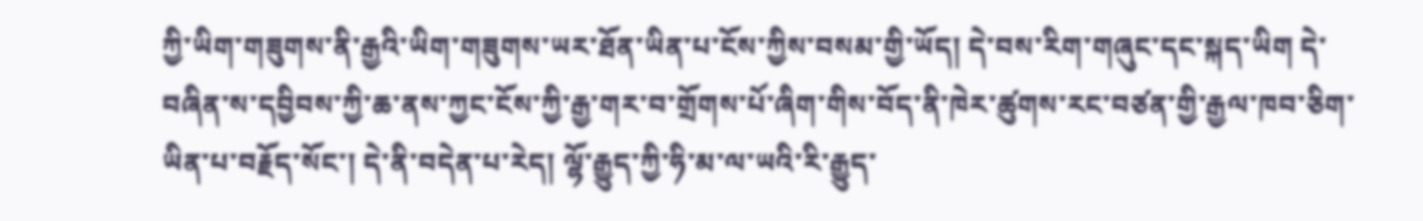ཀྱི་ཡིག་གཟུགས་ནི་རྒྱའི་ཡིག་གཟུགས་ཡར་ཐོན་ཡིན་པ་ངོས་ཀྱིས་བསམ་གྱི་ཡོད། དེ་བས་རིག་གཞུང་དང་སྐད་ཡིག དེ་བཞིན་ས་དབྱིབས་ཀྱི་ཆ་ནས་ཀྱང་ངོས་ཀྱི་རྒྱ་གར་བ་གྲོགས་པོ་ཞིག་གིས་བོད་ནི་ཁེར་ཚུགས་རང་བཙན་གྱི་རྒྱལ་ཁབ་ཅིག་ཡིན་པ་བརྗོད་སོང་། དེ་ནི་བདེན་པ་རེད། ལྷོ་རྒྱུད་ཀྱི་ཧི་མ་ལ་ཡའི་རི་རྒྱུད་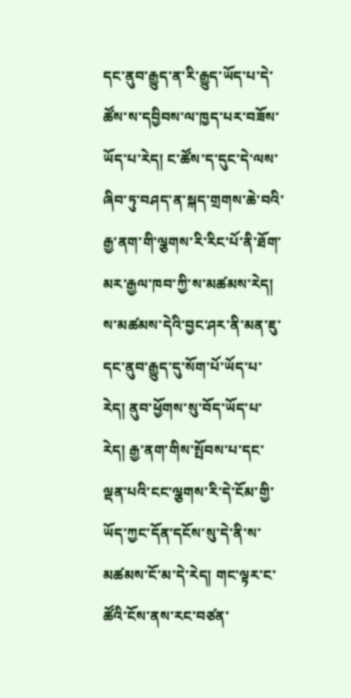དང་ནུབ་རྒྱུད་ན་རི་རྒྱུད་ཡོད་པ་དེ་ཚོས་ས་དབྱིབས་ལ་ཁྱད་པར་བཟོས་ཡོད་པ་རེད། ང་ཚོས་ད་དུང་དེ་ལས་ཞིབ་ཏུ་བཤད་ན་སྐད་གྲགས་ཆེ་བའི་རྒྱ་ནག་གི་ལྕགས་རི་རིང་པོ་ནི་ཐོག་མར་རྒྱལ་ཁབ་ཀྱི་ས་མཚམས་རེད། ས་མཚམས་དེའི་བྱང་ཤར་ནི་མན་ཇུ་དང་ནུབ་རྒྱུད་དུ་སོག་པོ་ཡོད་པ་རེད། ནུབ་ཕྱོགས་སུ་བོད་ཡོད་པ་རེད། རྒྱ་ནག་གིས་སྤོབས་པ་དང་ལྡན་པའི་ངང་ལྕགས་རི་དེ་ངོམ་གྱི་ཡོད་ཀྱང་དོན་དངོས་སུ་དེ་ནི་ས་མཚམས་ངོ་མ་དེ་རེད། གང་ལྟར་ང་ཚོའི་ངོས་ནས་རང་བཙན་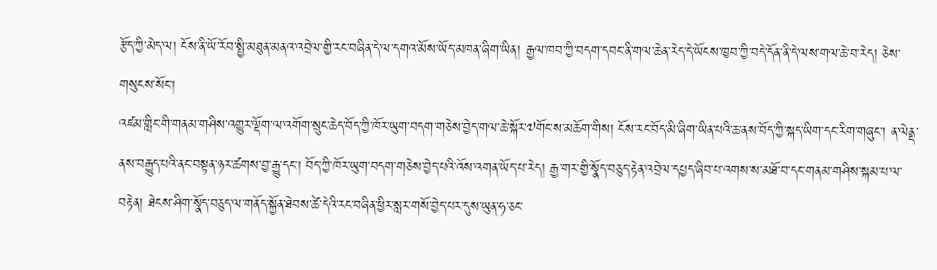རྩོད་ཀྱི་མེད་ལ། ངོས་ནི་ཡོ་རོབ་སྤྱི་མཐུན་མནའ་འབྲེལ་གྱི་རང་བཞིན་དེ་ལ་དགའ་མོས་ཡོད་མཁན་ཞིག་ཡིན། རྒྱལ་ཁབ་ཀྱི་བདག་དབང་ནི་གལ་ཆེན་རེད་དེ་ཡོངས་ཁྱབ་ཀྱི་བདེ་དོན་ནི་དེ་ལས་གལ་ཆེ་བ་རེད། ཅེས་གསུངས་སོང་།
འཛམ་གླིང་གི་གནམ་གཤིས་འགྱུར་ལྡོག་ལ་འགོག་སྲུང་ཆེད་བོད་ཀྱི་ཁོར་ཡུག་བདག་གཅེས་བྱེད་གལ་ཆེ་སྐོར་༧གོང་ས་མཆོག་གིས། ངོས་རང་བོད་མི་ཞིག་ཡིན་པའི་ཆ་ནས་བོད་ཀྱི་སྐད་ཡིག་དང་རིག་གཞུང་། ན་ལེནྡ་ནས་བརྒྱུད་པའི་ནང་བསྟན་ཉར་ཚགས་བྱ་རྒྱུ་དང་། བོད་ཀྱི་ཁོར་ཡུག་བདག་གཅེས་བྱེད་པའི་འོས་འགན་ཡོད་པ་རེད། རྒྱ་གར་གྱི་སྣོད་བཅུད་རྟེན་འབྲེལ་དཔྱད་ཞིབ་པ་འགས་ས་མཐོ་བ་དང་གནམ་གཤིས་སྐམ་པ་ལ་བརྟེན། ཐེངས་ཤིག་སྣོད་བཅུད་ལ་གནོད་སྐྱོན་ཐེབས་ཚེ་དེའི་རང་བཞིན་ཕྱིར་སླར་གསོ་བྱེད་པར་དུས་ཡུན་ཧ་ཅང་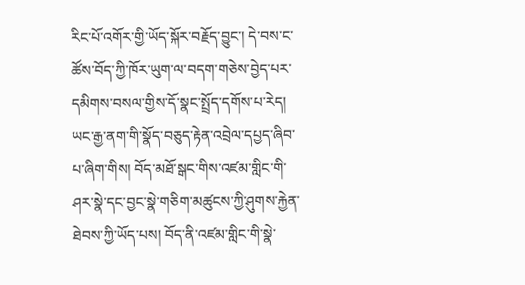རིང་པོ་འགོར་གྱི་ཡོད་སྐོར་བརྗོད་བྱུང་། དེ་བས་ང་ཚོས་བོད་ཀྱི་ཁོར་ཡུག་ལ་བདག་གཅེས་བྱེད་པར་དམིགས་བསལ་གྱིས་དོ་སྣང་སྤྲོད་དགོས་པ་རེད། ཡང་རྒྱ་ནག་གི་སྣོད་བཅུད་རྟེན་འབྲེལ་དཔྱད་ཞིབ་པ་ཞིག་གིས། བོད་མཐོ་སྒང་གིས་འཛམ་གླིང་གི་ཤར་སྣེ་དང་བྱང་སྣེ་གཅིག་མཚུངས་ཀྱི་ཤུགས་རྐྱེན་ཐེབས་ཀྱི་ཡོད་པས། བོད་ནི་འཛམ་གླིང་གི་སྣེ་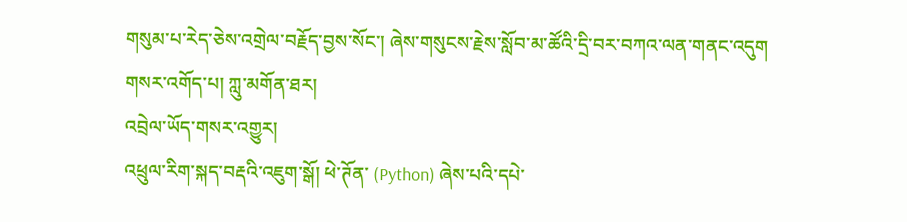གསུམ་པ་རེད་ཅེས་འགྲེལ་བརྗོད་བྱས་སོང་། ཞེས་གསུངས་རྗེས་སློབ་མ་ཚོའི་དྲི་བར་བཀའ་ལན་གནང་འདུག
གསར་འགོད་པ། ཀླུ་མགོན་ཐར།
འབྲེལ་ཡོད་གསར་འགྱུར།
འཕྲུལ་རིག་སྐད་བརྡའི་འཇུག་སྒོ། ཕེ་ཊོན་ (Python) ཞེས་པའི་དཔེ་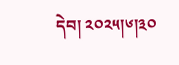དེབ། ༢༠༢༥།༦།༣༠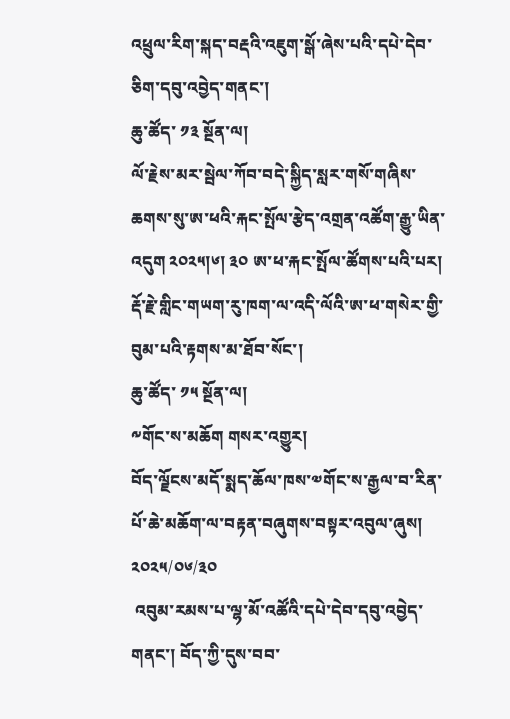འཕྲུལ་རིག་སྐད་བརྡའི་འཇུག་སྒོ་ཞེས་པའི་དཔེ་དེབ་ཅིག་དབུ་འབྱེད་གནང་།
ཆུ་ཚོད་ ༡༣ སྔོན་ལ།
ལོ་རྗེས་མར་སྦེལ་ཀོབ་བདེ་སྐྱིད་སླར་གསོ་གཞིས་ཆགས་སུ་ཨ་ཕའི་རྐང་སྤོལ་རྩེད་འགྲན་འཚོག་རྒྱུ་ཡིན་འདུག ༢༠༢༥།༦། ༣༠ ཨ་ཕ་རྐང་སྤོལ་ཚོགས་པའི་པར།
རྡོ་རྗེ་གླིང་གཡག་རུ་ཁག་ལ་འདི་ལོའི་ཨ་ཕ་གསེར་གྱི་བུམ་པའི་རྟགས་མ་ཐོབ་སོང་།
ཆུ་ཚོད་ ༡༥ སྔོན་ལ།
༸གོང་ས་མཆོག གསར་འགྱུར།
བོད་ལྗོངས་མདོ་སྨད་ཆོལ་ཁས་༧གོང་ས་རྒྱལ་བ་རིན་པོ་ཆེ་མཆོག་ལ་བརྟན་བཞུགས་བསྟར་འབུལ་ཞུས།
༢༠༢༥/༠༦/༣༠
 འབུམ་རམས་པ་ལྷ་མོ་འཚོའི་དཔེ་དེབ་དབུ་འབྱེད་གནང་། བོད་ཀྱི་དུས་བབ་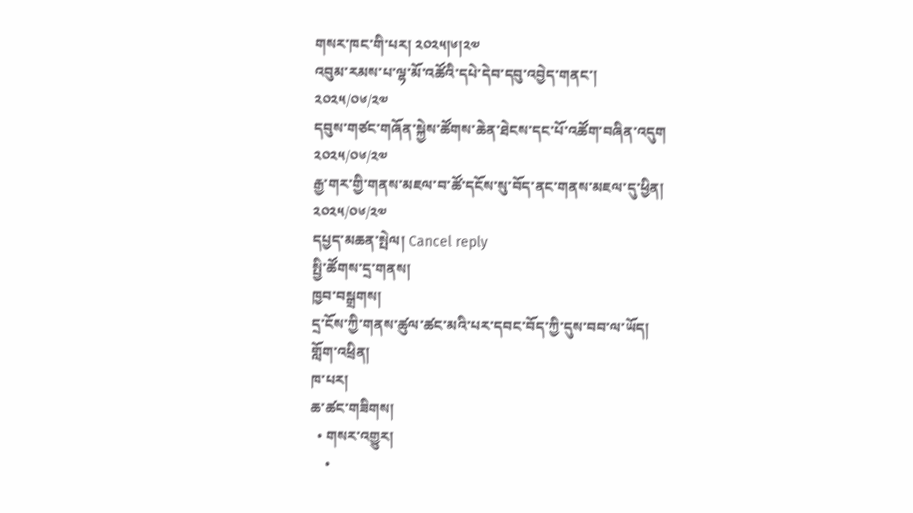གསར་ཁང་གི་པར། ༢༠༢༥།༦།༢༧
འབུམ་རམས་པ་ལྷ་མོ་འཚོའི་དཔེ་དེབ་དབུ་འབྱེད་གནང་།
༢༠༢༥/༠༦/༢༧
དབུས་གཙང་གཞོན་སྐྱེས་ཚོགས་ཆེན་ཐེངས་དང་པོ་འཚོག་བཞིན་འདུག
༢༠༢༥/༠༦/༢༧
རྒྱ་གར་གྱི་གནས་མཇལ་བ་ཚོ་དངོས་སུ་བོད་ནང་གནས་མཇལ་དུ་ཕྱིན།
༢༠༢༥/༠༦/༢༧
དཔྱད་མཆན་སྤེལ། Cancel reply
སྤྱི་ཚོགས་དྲ་གནས།
ཁྱབ་བསྒྲགས།
དྲ་ངོས་ཀྱི་གནས་ཚུལ་ཚང་མའི་པར་དབང་བོད་ཀྱི་དུས་བབ་ལ་ཡོད།
གློག་འཕྲིན།
ཁ་པར།
ཆ་ཚང་གཟིགས།
  • གསར་འགྱུར།
    •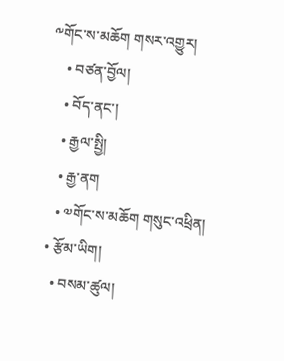༸གོང་ས་མཆོག གསར་འགྱུར།
    • བཙན་བྱོལ།
    • བོད་ནང་།
    • རྒྱལ་སྤྱི།
    • རྒྱ་ནག
    • ༧གོང་ས་མཆོག གསུང་འཕྲིན།
  • རྩོམ་ཡིག།
    • བསམ་ཚུལ།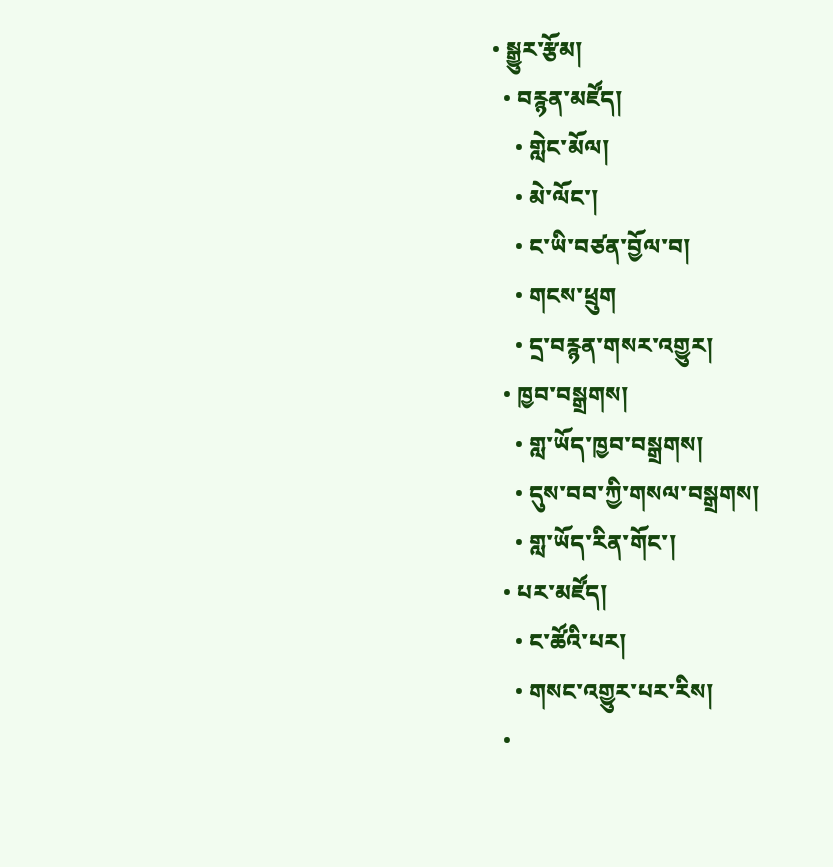• སྒྱུར་རྩོམ།
  • བརྙན་མཛོད།
    • གླེང་མོལ།
    • མེ་ལོང་།
    • ང་ཡི་བཙན་བྱོལ་བ།
    • གངས་ཕྲུག
    • དྲ་བརྙན་གསར་འགྱུར།
  • ཁྱབ་བསྒྲགས།
    • གླ་ཡོད་ཁྱབ་བསྒྲགས།
    • དུས་བབ་ཀྱི་གསལ་བསྒྲགས།
    • གླ་ཡོད་རིན་གོང་།
  • པར་མཛོད།
    • ང་ཚོའི་པར།
    • གསང་འགྱུར་པར་རིས།
  •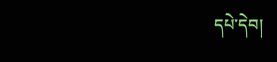དཔེ་དེབ།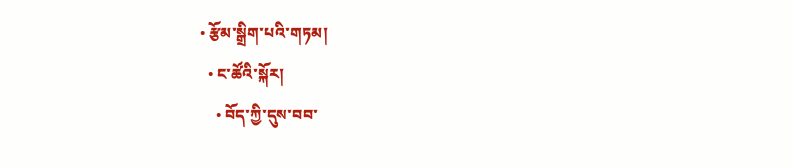• རྩོམ་སྒྲིག་པའི་གཏམ།
  • ང་ཚོའི་སྐོར།
    • བོད་ཀྱི་དུས་བབ་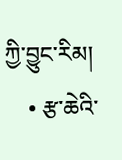ཀྱི་བྱུང་རིམ།
    • རྩ་ཆེའི་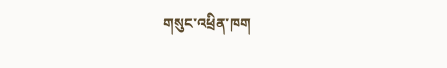གསུང་འཕྲིན་ཁག